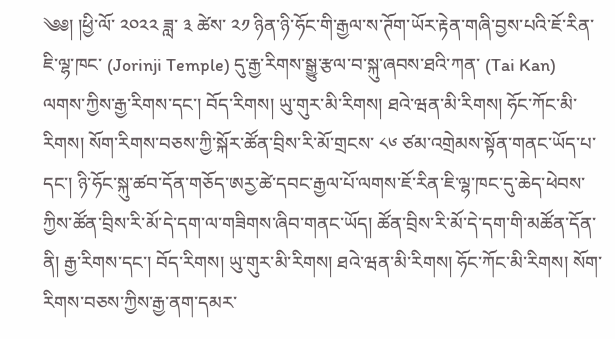༄༅། །ཕྱི་ལོ་ ༢༠༢༢ ཟླ་ ༣ ཚེས་ ༢༡ ཉིན་ཉི་ཧོང་གི་རྒྱལ་ས་ཊོག་ཡོར་རྟེན་གཞི་བྱས་པའི་ཇོ་རིན་ཇི་ལྷ་ཁང་ (Jorinji Temple) དུ་རྒྱ་རིགས་སྒྱུ་རྩལ་བ་སྐུ་ཞབས་ཐའི་ཀན་ (Tai Kan) ལགས་ཀྱིས་རྒྱ་རིགས་དང་། བོད་རིགས། ཡུ་གུར་མི་རིགས། ཐའེ་ཝན་མི་རིགས། ཧོང་ཀོང་མི་རིགས། སོག་རིགས་བཅས་ཀྱི་སྐོར་ཚོན་བྲིས་རི་མོ་གྲངས་ ༨༦ ཙམ་འགྲེམས་སྟོན་གནང་ཡོད་པ་དང་། ཉི་ཧོང་སྐུ་ཚབ་དོན་གཅོད་ཨརྱ་ཚེ་དབང་རྒྱལ་པོ་ལགས་ཇོ་རིན་ཇི་ལྷ་ཁང་དུ་ཆེད་ཕེབས་ཀྱིས་ཚོན་བྲིས་རི་མོ་དེ་དག་ལ་གཟིགས་ཞིབ་གནང་ཡོད། ཚོན་བྲིས་རི་མོ་དེ་དག་གི་མཚོན་དོན་ནི། རྒྱ་རིགས་དང་། བོད་རིགས། ཡུ་གུར་མི་རིགས། ཐའེ་ཝན་མི་རིགས། ཧོང་ཀོང་མི་རིགས། སོག་རིགས་བཅས་ཀྱིས་རྒྱ་ནག་དམར་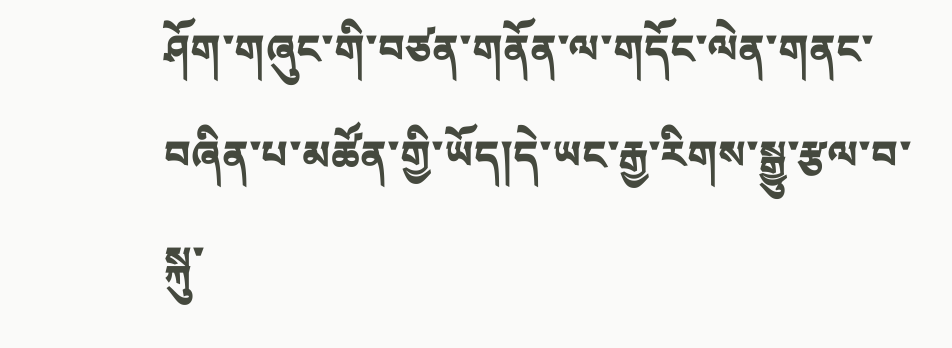ཤོག་གཞུང་གི་བཙན་གནོན་ལ་གདོང་ལེན་གནང་བཞིན་པ་མཚོན་གྱི་ཡོད།དེ་ཡང་རྒྱ་རིགས་སྒྱུ་རྩལ་བ་སྐུ་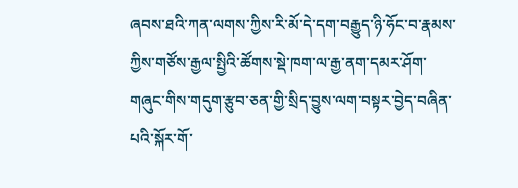ཞབས་ཐའི་ཀན་ལགས་ཀྱིས་རི་མོ་དེ་དག་བརྒྱུད་ཉི་ཧོང་བ་རྣམས་ཀྱིས་གཙོས་རྒྱལ་སྤྱིའི་ཚོགས་སྡེ་ཁག་ལ་རྒྱ་ནག་དམར་ཤོག་གཞུང་གིས་གདུག་རྩུབ་ཅན་གྱི་སྲིད་བྱུས་ལག་བསྟར་བྱེད་བཞིན་པའི་སྐོར་གོ་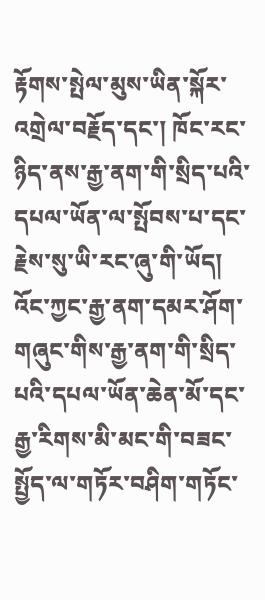རྟོགས་སྤེལ་མུས་ཡིན་སྐོར་འགྲེལ་བརྗོད་དང་། ཁོང་རང་ཉིད་ནས་རྒྱ་ནག་གི་སྲིད་པའི་དཔལ་ཡོན་ལ་སྤོབས་པ་དང་རྗེས་སུ་ཡི་རང་ཞུ་གི་ཡོད། འོང་ཀྱང་རྒྱ་ནག་དམར་ཤོག་གཞུང་གིས་རྒྱ་ནག་གི་སྲིད་པའི་དཔལ་ཡོན་ཆེན་མོ་དང་རྒྱ་རིགས་མི་མང་གི་བཟང་སྤྱོད་ལ་གཏོར་བཤིག་གཏོང་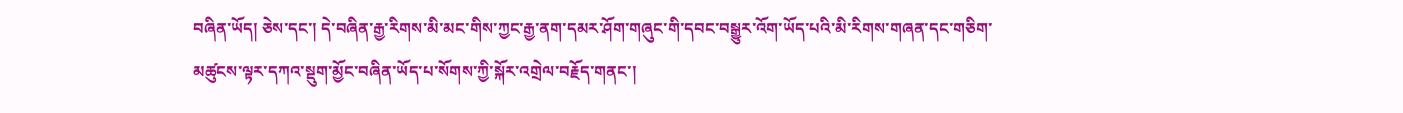བཞིན་ཡོད། ཅེས་དང་། དེ་བཞིན་རྒྱ་རིགས་མི་མང་གིས་ཀྱང་རྒྱ་ནག་དམར་ཤོག་གཞུང་གི་དབང་བསྒྱུར་འོག་ཡོད་པའི་མི་རིགས་གཞན་དང་གཅིག་མཚུངས་ལྟར་དཀའ་སྡུག་མྱོང་བཞིན་ཡོད་པ་སོགས་ཀྱི་སྐོར་འགྲེལ་བརྗོད་གནང་།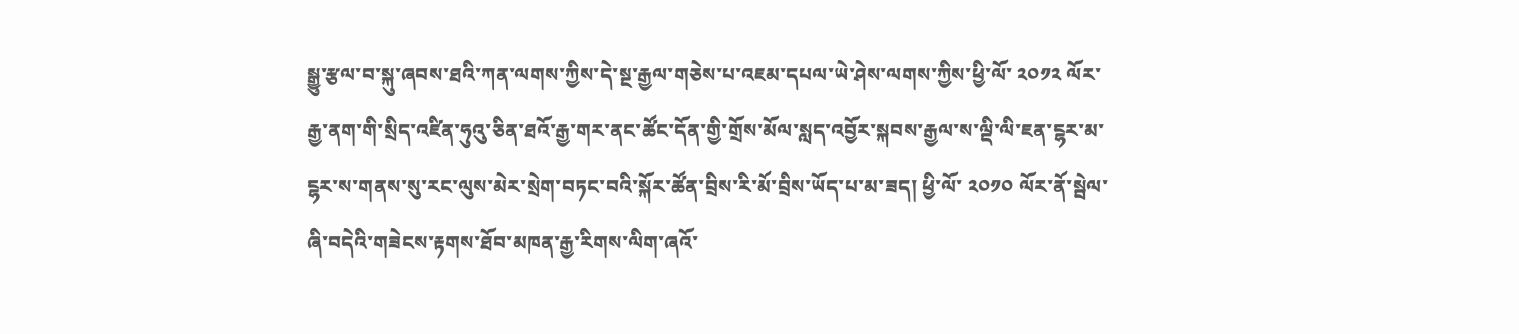སྒྱུ་རྩལ་བ་སྐུ་ཞབས་ཐའི་ཀན་ལགས་ཀྱིས་དེ་སྔ་རྒྱལ་གཅེས་པ་འཇམ་དཔལ་ཡེ་ཤེས་ལགས་ཀྱིས་ཕྱི་ལོ་ ༢༠༡༢ ལོར་རྒྱ་ནག་གི་སྲིད་འཛིན་ཧུའུ་ཅིན་ཐའོ་རྒྱ་གར་ནང་ཚོང་དོན་གྱི་གྲོས་མོལ་སླད་འབྱོར་སྐབས་རྒྱལ་ས་ལྡི་ལི་ཇན་ངྷར་མ་ངྷར་ས་གནས་སུ་རང་ལུས་མེར་སྲེག་བཏང་བའི་སྐོར་ཚོན་བྲིས་རི་མོ་བྲིས་ཡོད་པ་མ་ཟད། ཕྱི་ལོ་ ༢༠༡༠ ལོར་ནོ་སྦེལ་ཞི་བདེའི་གཟེངས་རྟགས་ཐོབ་མཁན་རྒྱ་རིགས་ལིག་ཞའོ་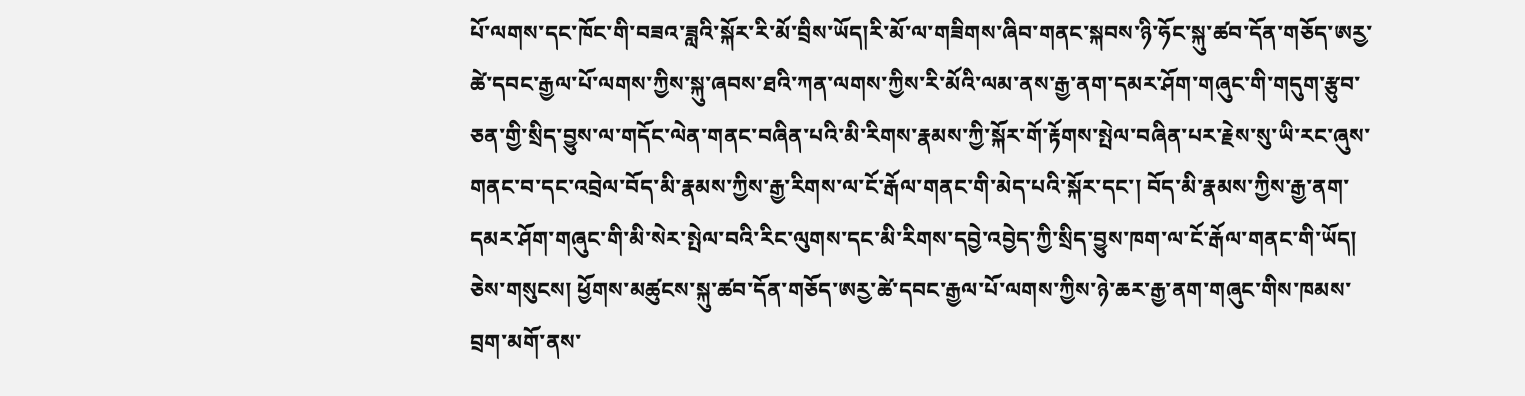པོ་ལགས་དང་ཁོང་གི་བཟའ་ཟླའི་སྐོར་རི་མོ་བྲིས་ཡོད།རི་མོ་ལ་གཟིགས་ཞིབ་གནང་སྐབས་ཉི་ཧོང་སྐུ་ཚབ་དོན་གཅོད་ཨརྱ་ཚེ་དབང་རྒྱལ་པོ་ལགས་ཀྱིས་སྐུ་ཞབས་ཐའི་ཀན་ལགས་ཀྱིས་རི་མོའི་ལམ་ནས་རྒྱ་ནག་དམར་ཤོག་གཞུང་གི་གདུག་རྩུབ་ཅན་གྱི་སྲིད་བྱུས་ལ་གདོང་ལེན་གནང་བཞིན་པའི་མི་རིགས་རྣམས་ཀྱི་སྐོར་གོ་རྟོགས་སྤེལ་བཞིན་པར་རྗེས་སུ་ཡི་རང་ཞུས་གནང་བ་དང་འབྲེལ་བོད་མི་རྣམས་ཀྱིས་རྒྱ་རིགས་ལ་ངོ་རྒོལ་གནང་གི་མེད་པའི་སྐོར་དང་། བོད་མི་རྣམས་ཀྱིས་རྒྱ་ནག་དམར་ཤོག་གཞུང་གི་མི་སེར་སྤེལ་བའི་རིང་ལུགས་དང་མི་རིགས་དབྱེ་འབྱེད་ཀྱི་སྲིད་བྱུས་ཁག་ལ་ངོ་རྒོལ་གནང་གི་ཡོད། ཅེས་གསུངས། ཕྱོགས་མཚུངས་སྐུ་ཚབ་དོན་གཅོད་ཨརྱ་ཚེ་དབང་རྒྱལ་པོ་ལགས་ཀྱིས་ཉེ་ཆར་རྒྱ་ནག་གཞུང་གིས་ཁམས་བྲག་མགོ་ནས་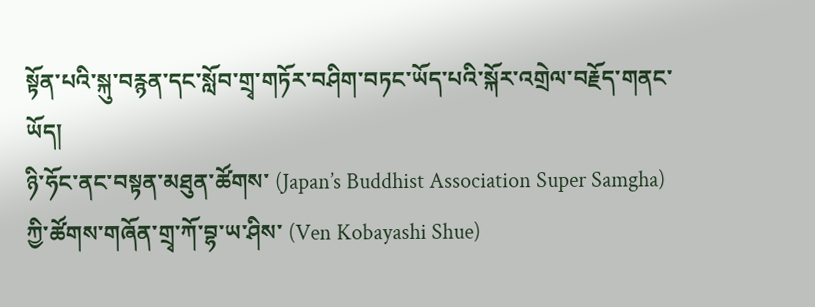སྟོན་པའི་སྐུ་བརྙན་དང་སློབ་གྲྭ་གཏོར་བཤིག་བཏང་ཡོད་པའི་སྐོར་འགྲེལ་བརྗོད་གནང་ཡོད།
ཉི་ཧོང་ནང་བསྟན་མཐུན་ཚོགས་ (Japan’s Buddhist Association Super Samgha) ཀྱི་ཚོགས་གཞོན་གྲྭ་ཀོ་བྷ་ཡ་ཤིས་ (Ven Kobayashi Shue)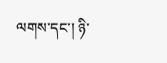ལགས་དང་། ཉི་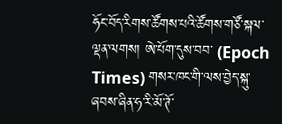ཧོང་བོད་རིགས་ཚོགས་པའི་ཚོགས་གཙོ་སྐལ་ལྡན་ལགས། ཨེ་པོག་དུས་བབ་ (Epoch Times) གསར་ཁང་གི་ལས་བྱེད་སྐུ་ཞབས་ཞིན་ཧ་རི་མོ་ཊོ་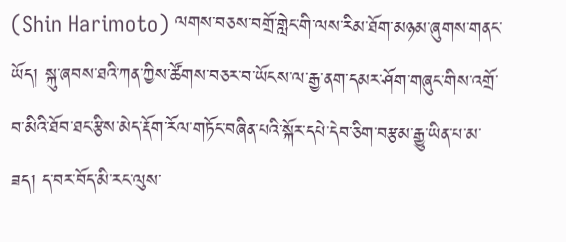(Shin Harimoto) ལགས་བཅས་བགྲོ་གླེང་གི་ལས་རིམ་ཐོག་མཉམ་ཞུགས་གནང་ཡོད། སྐུ་ཞབས་ཐའི་ཀན་ཀྱིས་ཚོགས་བཅར་བ་ཡོངས་ལ་རྒྱ་ནག་དམར་ཤོག་གཞུང་གིས་འགྲོ་བ་མིའི་ཐོབ་ཐང་རྩིས་མེད་རྡོག་རོལ་གཏོང་བཞིན་པའི་སྐོར་དཔེ་དེབ་ཅིག་བརྩམ་རྒྱུ་ཡིན་པ་མ་ཟད། ད་བར་བོད་མི་རང་ལུས་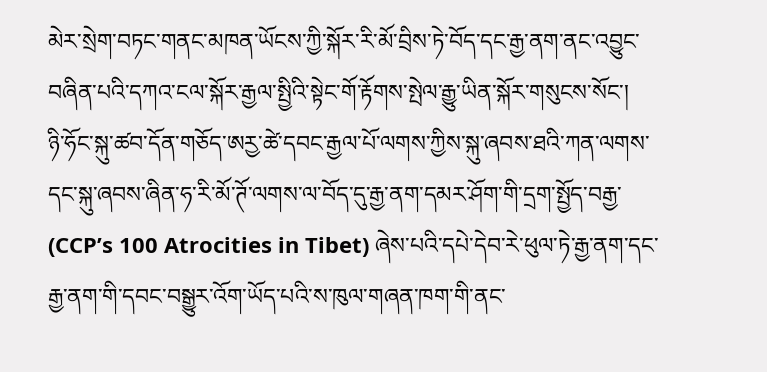མེར་སྲེག་བཏང་གནང་མཁན་ཡོངས་ཀྱི་སྐོར་རི་མོ་བྲིས་ཏེ་བོད་དང་རྒྱ་ནག་ནང་འབྱུང་བཞིན་པའི་དཀའ་ངལ་སྐོར་རྒྱལ་སྤྱིའི་སྟེང་གོ་རྟོགས་སྤེལ་རྒྱུ་ཡིན་སྐོར་གསུངས་སོང་།
ཉི་ཧོང་སྐུ་ཚབ་དོན་གཅོད་ཨརྱ་ཚེ་དབང་རྒྱལ་པོ་ལགས་ཀྱིས་སྐུ་ཞབས་ཐའི་ཀན་ལགས་དང་སྐུ་ཞབས་ཞིན་ཧ་རི་མོ་ཊོ་ལགས་ལ་བོད་དུ་རྒྱ་ནག་དམར་ཤོག་གི་དྲག་སྤྱོད་བརྒྱ་ (CCP’s 100 Atrocities in Tibet) ཞེས་པའི་དཔེ་དེབ་རེ་ཕུལ་ཏེ་རྒྱ་ནག་དང་རྒྱ་ནག་གི་དབང་བསྒྱུར་འོག་ཡོད་པའི་ས་ཁུལ་གཞན་ཁག་གི་ནང་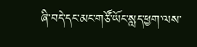ཞི་བདེ་དང་མང་གཙོ་ཡོང་སླད་ཕྱག་ལས་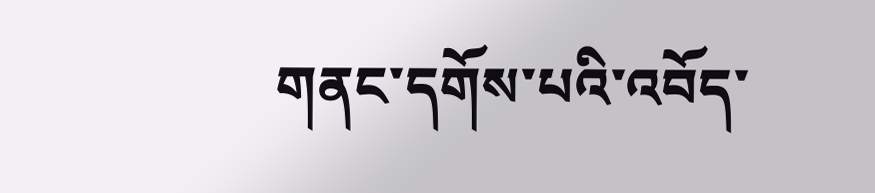གནང་དགོས་པའི་འབོད་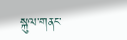སྐུལ་གནང་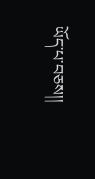ཡོད་པ་བཅས།།